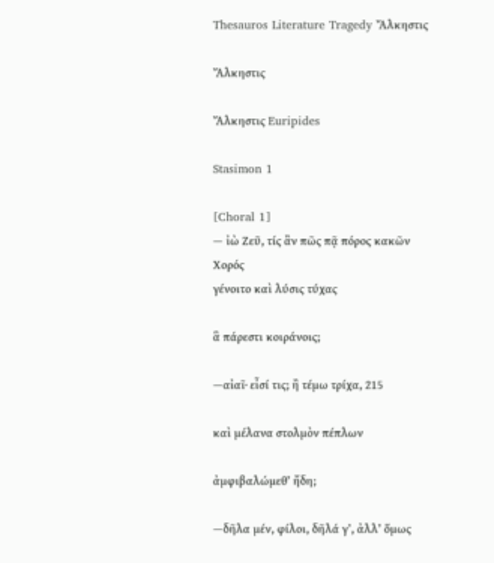Thesauros Literature Tragedy Ἄλκηστις

Ἄλκηστις

Ἄλκηστις Euripides

Stasimon 1

[Choral 1]
— ἰὼ Ζεῦ, τίς ἂν πῶς πᾷ πόρος κακῶν
Χορός
γένοιτο καὶ λύσις τύχας

ἃ πάρεστι κοιράνοις;

—αἰαῖ· εἶσί τις; ἢ τέμω τρίχα, 215

καὶ μέλανα στολμὸν πέπλων

ἀμφιβαλώμεθ’ ἤδη;

—δῆλα μέν, φίλοι, δῆλά γʼ, ἀλλ’ ὅμως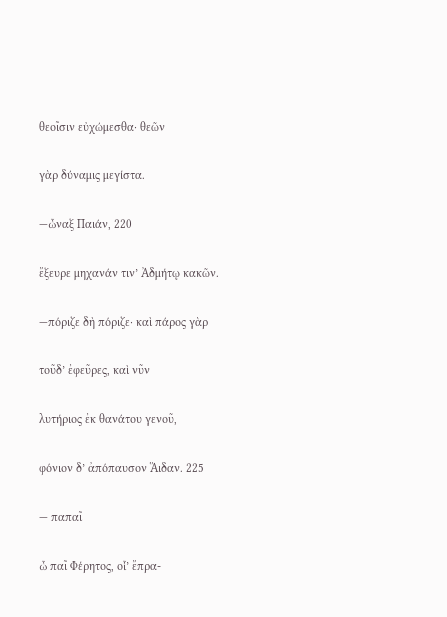θεοῖσιν εὐχώμεσθα· θεῶν

γὰρ δύναμις μεγίστα.

—ὦναξ Παιάν, 220

ἔξευρε μηχανάν τιν’ Ἀδμήτῳ κακῶν.

—πόριζε δὴ πόριζε· καὶ πάρος γὰρ

τοῦδ’ ἐφεῦρες, καὶ νῦν

λυτήριος ἐκ θανάτου γενοῦ,

φόνιον δ’ ἀπόπαυσον Ἅιδαν. 225

— παπαῖ

ὦ παῖ Φέρητος, οἷ’ ἔπρα-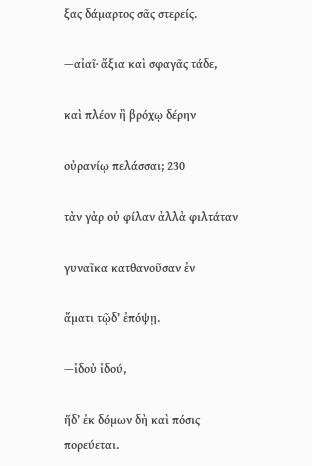ξας δάμαρτος σᾶς στερείς.

—αἰαῖ· ἄξια καὶ σφαγᾶς τάδε,

καὶ πλέον ἢ βρόχῳ δέρην

οὐρανίῳ πελάσσαι; 230

τὰν γὰρ οὐ φίλαν ἀλλὰ φιλτάταν

γυναῖκα κατθανοῦσαν ἐν

ἄματι τῷδ’ ἐπόψῃ.

—ἰδοὺ ἰδού,

ἥδ’ ἐκ δόμων δὴ καὶ πόσις πορεύεται.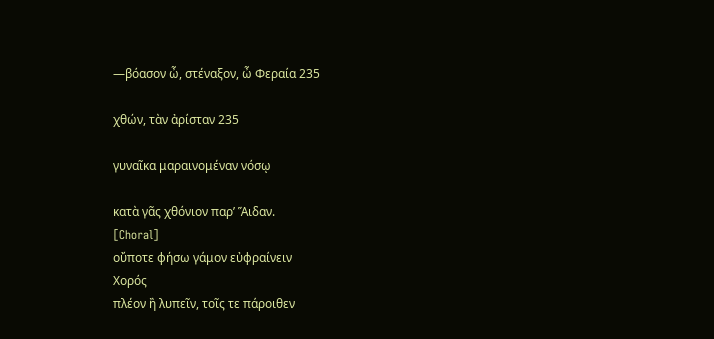—βόασον ὦ, στέναξον, ὦ Φεραία 235

χθών, τὰν ἀρίσταν 235

γυναῖκα μαραινομέναν νόσῳ

κατὰ γᾶς χθόνιον παρ’ Ἅιδαν.
[Choral]
οὔποτε φήσω γάμον εὐφραίνειν
Χορός
πλέον ἢ λυπεῖν, τοῖς τε πάροιθεν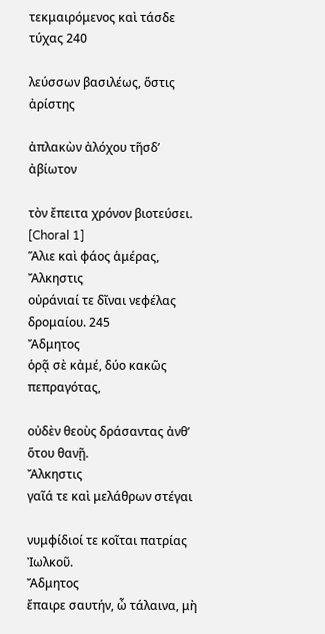τεκμαιρόμενος καὶ τάσδε τύχας 240

λεύσσων βασιλέως, ὅστις ἀρίστης

ἀπλακὼν ἀλόχου τῆσδ’ ἀβίωτον

τὸν ἔπειτα χρόνον βιοτεύσει.
[Choral 1]
Ἅλιε καὶ φάος ἁμέρας,
Ἄλκηστις
οὐράνιαί τε δῖναι νεφέλας δρομαίου. 245
Ἄδμητος
ὁρᾷ σὲ κἀμέ, δύο κακῶς πεπραγότας,

οὐδὲν θεοὺς δράσαντας ἀνθ’ ὅτου θανῇ.
Ἄλκηστις
γαῖά τε καὶ μελάθρων στέγαι

νυμφίδιοί τε κοῖται πατρίας Ἰωλκοῦ.
Ἄδμητος
ἔπαιρε σαυτήν, ὦ τάλαινα, μὴ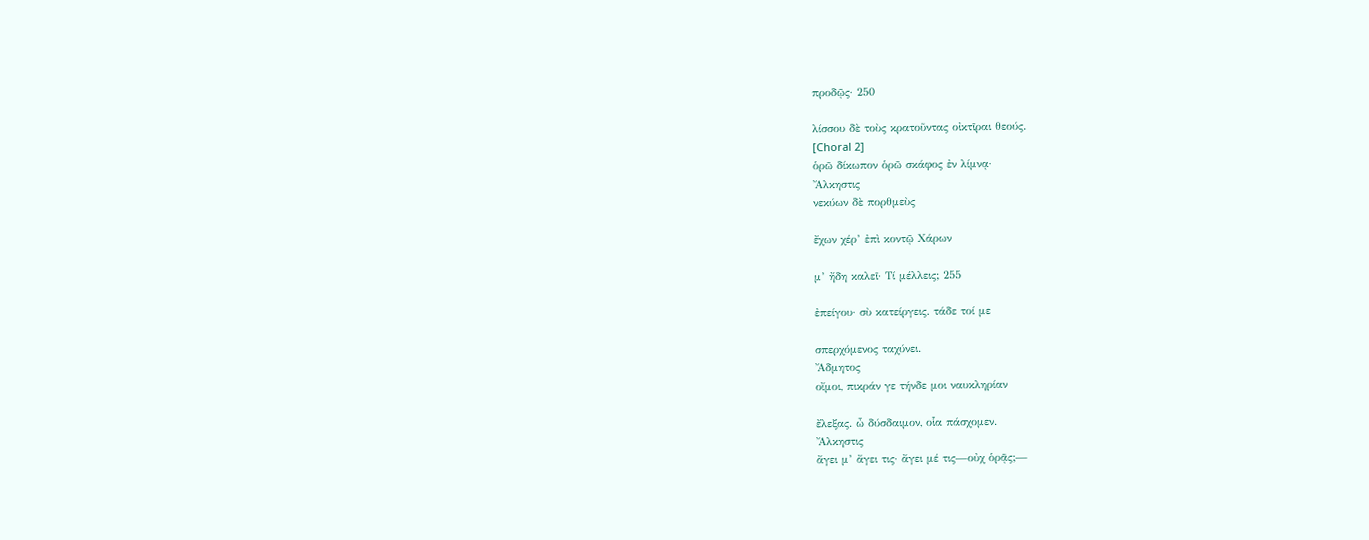προδῷς· 250

λίσσου δὲ τοὺς κρατοῦντας οἰκτῖραι θεούς.
[Choral 2]
ὁρῶ δίκωπον ὁρῶ σκάφος ἐν λίμνᾳ·
Ἄλκηστις
νεκύων δὲ πορθμεὺς

ἔχων χέρ’ ἐπὶ κοντῷ Χάρων

μ’ ἤδη καλεῖ· Τί μέλλεις; 255

ἐπείγου· σὺ κατείργεις. τάδε τοί με

σπερχόμενος ταχύνει.
Ἄδμητος
οἴμοι, πικράν γε τήνδε μοι ναυκληρίαν

ἔλεξας. ὦ δύσδαιμον, οἷα πάσχομεν.
Ἄλκηστις
ἄγει μ’ ἄγει τις· ἄγει μέ τις—οὐχ ὁρᾷς;—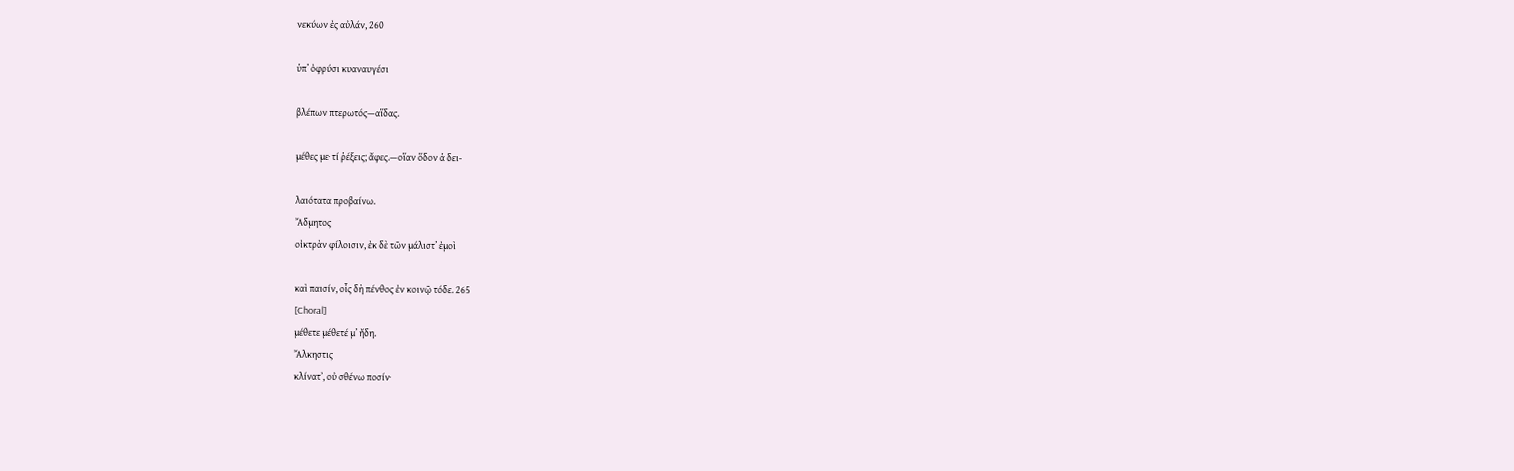νεκύων ἐς αὐλάν, 260

ὑπ’ ὀφρύσι κυαναυγέσι

βλέπων πτερωτός—αἵδας.

μέθες με· τί ῥέξεις; ἄφες.—οἵαν ὅδον ἁ δει-

λαιότατα προβαίνω.
Ἄδμητος
οἰκτρὰν φίλοισιν, ἐκ δὲ τῶν μάλιστ’ ἐμοὶ

καὶ παισίν, οἷς δὴ πένθος ἐν κοινῷ τόδε. 265
[Choral]
μέθετε μέθετέ μ’ ἤδη.
Ἄλκηστις
κλίνατʼ, οὐ σθένω ποσίν·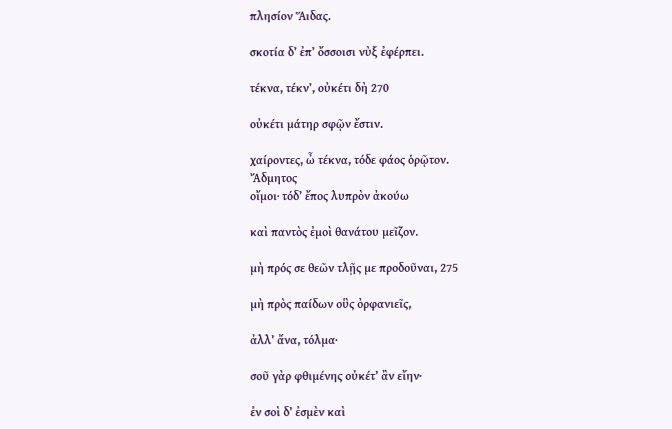πλησίον Ἅιδας.

σκοτία δ’ ἐπ’ ὄσσοισι νὺξ ἐφέρπει.

τέκνα, τέκνʼ, οὐκέτι δὴ 270

οὐκέτι μάτηρ σφῷν ἔστιν.

χαίροντες, ὦ τέκνα, τόδε φάος ὁρῷτον.
Ἄδμητος
οἴμοι· τόδ’ ἔπος λυπρὸν ἀκούω

καὶ παντὸς ἐμοὶ θανάτου μεῖζον.

μὴ πρός σε θεῶν τλῇς με προδοῦναι, 275

μὴ πρὸς παίδων οὓς ὀρφανιεῖς,

ἀλλ’ ἄνα, τόλμα·

σοῦ γὰρ φθιμένης οὐκέτ’ ἂν εἴην·

ἐν σοὶ δ’ ἐσμὲν καὶ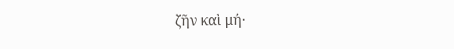ζῆν καὶ μή·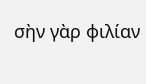σὴν γὰρ φιλίαν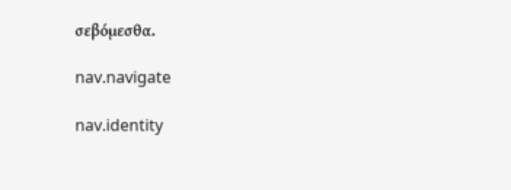σεβόμεσθα.

nav.navigate

nav.identity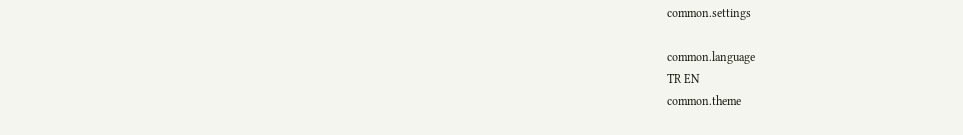common.settings

common.language
TR EN
common.theme